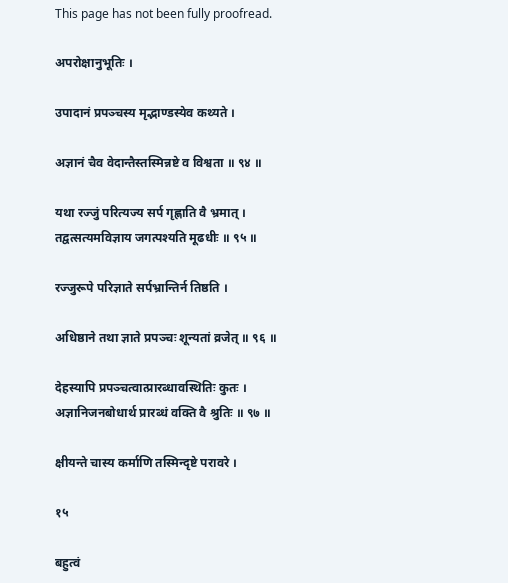This page has not been fully proofread.

अपरोक्षानुभूतिः ।

उपादानं प्रपञ्चस्य मृद्भाण्डस्येव कथ्यते ।

अज्ञानं चैव वेदान्तैस्तस्मिन्नष्टे व विश्वता ॥ ९४ ॥

यथा रज्जुं परित्यज्य सर्प गृह्णाति वै भ्रमात् ।
तद्वत्सत्यमविज्ञाय जगत्पश्यति मूढधीः ॥ ९५ ॥

रज्जुरूपे परिज्ञाते सर्पभ्रान्तिर्न तिष्ठति ।

अधिष्ठाने तथा ज्ञाते प्रपञ्चः शून्यतां व्रजेत् ॥ ९६ ॥

देहस्यापि प्रपञ्चत्वात्प्रारब्धावस्थितिः कुतः ।
अज्ञानिजनबोधार्थ प्रारब्धं वक्ति वै श्रुतिः ॥ ९७ ॥

क्षीयन्ते चास्य कर्माणि तस्मिन्दृष्टे परावरे ।

१५

बहुत्वं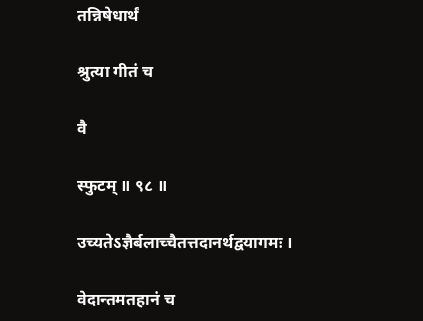तन्निषेधार्थं

श्रुत्या गीतं च

वै

स्फुटम् ॥ ९८ ॥

उच्यतेऽज्ञैर्बलाच्चैतत्तदानर्थद्वयागमः ।

वेदान्तमतहानं च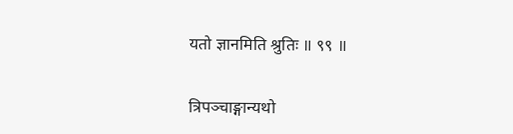यतो ज्ञानमिति श्रुतिः ॥ ९९ ॥

त्रिपञ्चाङ्गान्यथो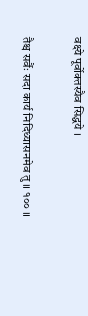वक्ष्ये पूर्वोक्तस्यैव सिद्धये ।

तैश्च सर्वैः सदा कार्य निदिध्यासनमेव तु ॥ १०० ॥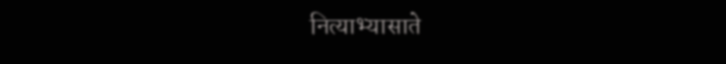नित्याभ्यासाते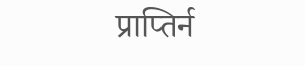प्राप्तिर्न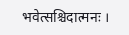भवेत्सश्चिदात्मनः ।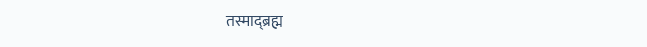तस्माद्ब्रह्म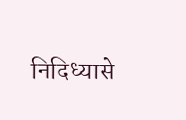निदिध्यासे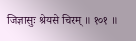जिज्ञासुः श्रेयसे चिरम् ॥ १०१ ॥